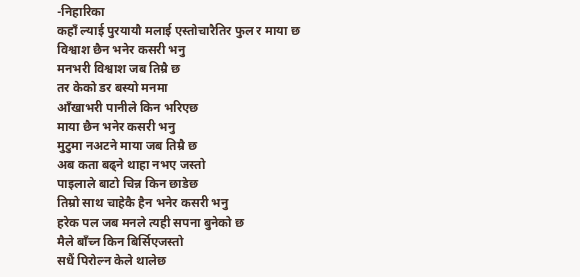-निहारिका
कहाँ ल्याई पुरयायौ मलाई एस्तोचारैतिर फुल र माया छ
विश्वाश छैन भनेर कसरी भनु
मनभरी विश्वाश जब तिम्रै छ
तर केको डर बस्यो मनमा
आँखाभरी पानीले किन भरिएछ
माया छैन भनेर कसरी भनु
मुटुमा नअटने माया जब तिम्रै छ
अब कता बढ्ने थाहा नभए जस्तो
पाइलाले बाटो चिन्न किन छाडेछ
तिम्रो साथ चाहेकै हैन भनेर कसरी भनु
हरेक पल जब मनले त्यही सपना बुनेको छ
मैले बाँच्न किन बिर्सिएजस्तो
सधैं पिरोल्न केले थालेछ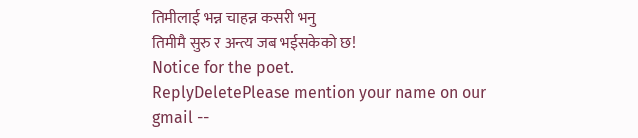तिमीलाई भन्न चाहन्न कसरी भनु
तिमीमै सुरु र अन्त्य जब भईसकेको छ!
Notice for the poet.
ReplyDeletePlease mention your name on our gmail --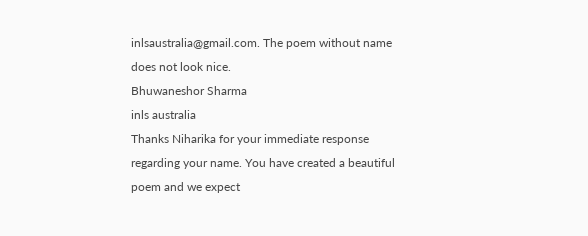inlsaustralia@gmail.com. The poem without name does not look nice.
Bhuwaneshor Sharma
inls australia
Thanks Niharika for your immediate response regarding your name. You have created a beautiful poem and we expect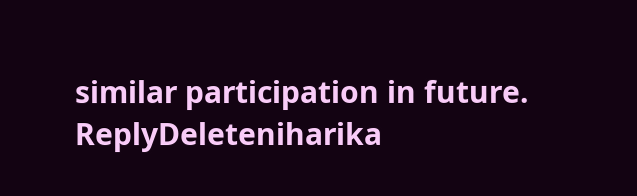similar participation in future.
ReplyDeleteniharika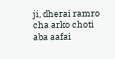ji, dherai ramro cha arko choti aba aafai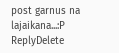post garnus na lajaikana...:P
ReplyDelete